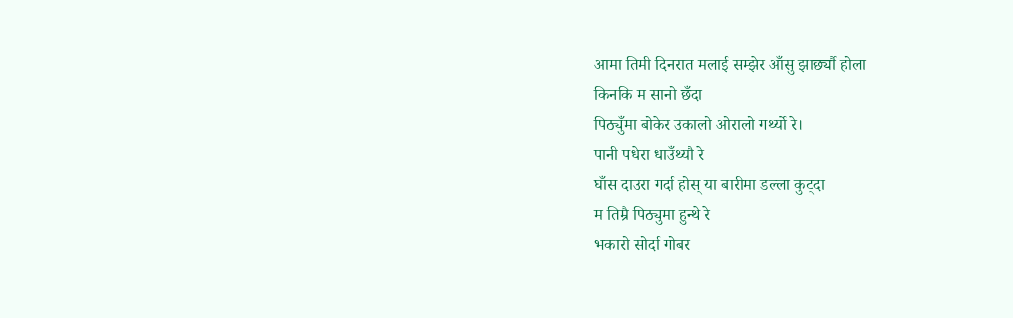आमा तिमी दिनरात मलाई सम्झेर आँसु झार्छ्यौ होला
किनकि म सानो छँदा
पिठ्युँमा बोकेर उकालो ओरालो गर्थ्यो रे।
पानी पधेरा धाउँथ्यौ रे
घाँस दाउरा गर्दा होस् या बारीमा डल्ला कुट्दा
म तिम्रै पिठ्युमा हुन्थे रे
भकारो सोर्दा गोबर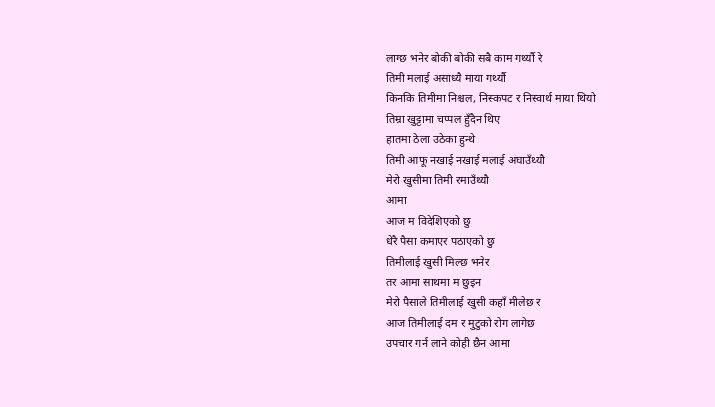लाग्छ भनेर बोकी बोकी सबै काम गर्थ्यौ रे
तिमी मलाई असाध्यै माया गर्थ्यौ
किनकि तिमीमा निश्चल, निस्कपट र निस्वार्थ माया थियो
तिम्रा खुट्टामा चप्पल हुँदैन थिए
हातमा ठेला उठेका हुन्थे
तिमी आफू नखाई नखाई मलाई अघाउँथ्यौ
मेरो खुसीमा तिमी रमाउँथ्यौ
आमा
आज म विदेशिएको छु
धेरै पैसा कमाएर पठाएको छु
तिमीलाई खुसी मिल्छ भनेर
तर आमा साथमा म छुइन
मेरो पैसाले तिमीलाई खुसी कहाँ मीलेछ र
आज तिमीलाई दम र मुटुको रोग लागेछ
उपचार गर्न लाने कोही छैन आमा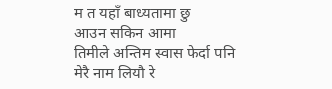म त यहाँ बाध्यतामा छु
आउन सकिन आमा
तिमीले अन्तिम स्वास फेर्दा पनि
मेरै नाम लियौ रे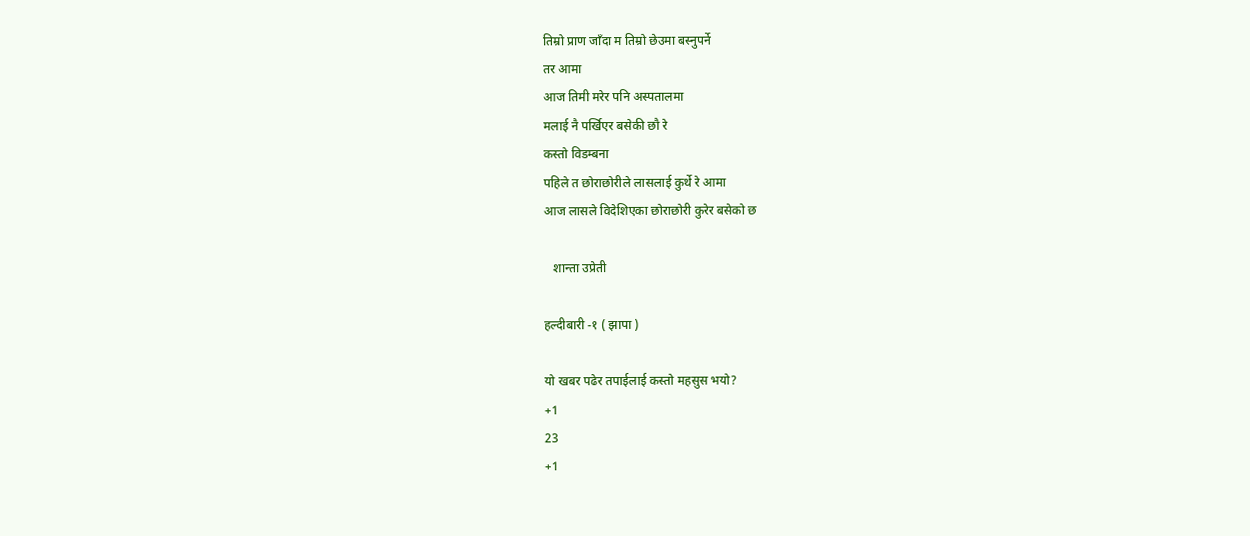तिम्रो प्राण जाँदा म तिम्रो छेउमा बस्नुपर्ने
तर आमा
आज तिमी मरेर पनि अस्पतालमा
मलाई नै पर्खिएर बसेकी छौ रे
कस्तो विडम्बना
पहिले त छोराछोरीले लासलाई कुर्थे रे आमा
आज लासले विदेशिएका छोराछोरी कुरेर बसेको छ

   शान्ता उप्रेती

हल्दीबारी -१ ( झापा )

यो खबर पढेर तपाईलाई कस्तो महसुस भयो?
+1
23
+1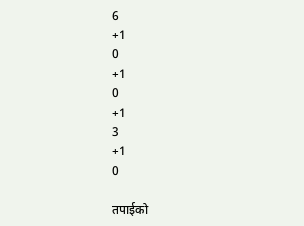6
+1
0
+1
0
+1
3
+1
0

तपाईको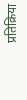प्रतिक्रिया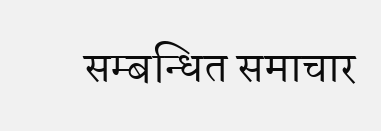सम्बन्धित समाचार